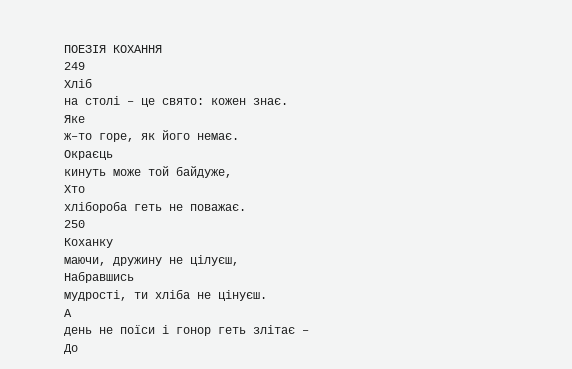ПОЕЗІЯ КОХАННЯ
249
Хліб
на столі – це свято: кожен знає.
Яке
ж–то горе, як його немає.
Окраєць
кинуть може той байдуже,
Хто
хлібороба геть не поважає.
250
Коханку
маючи, дружину не цілуєш,
Набравшись
мудрості, ти хліба не цінуєш.
А
день не поїси і гонор геть злітає –
До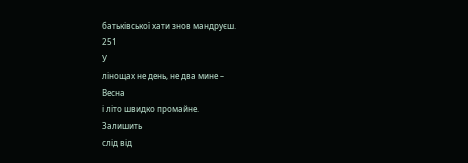батьківської хати знов мандруєш.
251
У
лінощах не день, не два мине –
Весна
і літо швидко промайне.
Залишить
слід від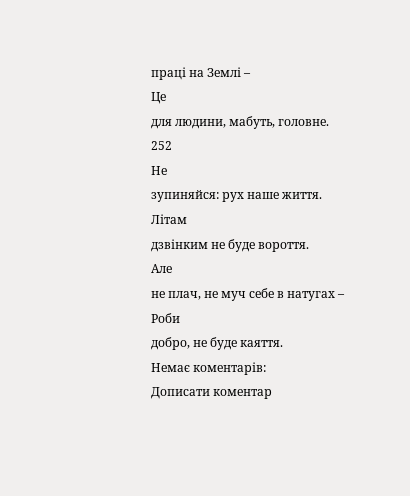праці на Землі –
Це
для людини, мабуть, головне.
252
Не
зупиняйся: рух наше життя.
Літам
дзвінким не буде вороття.
Але
не плач, не муч себе в натугах –
Роби
добро, не буде каяття.
Немає коментарів:
Дописати коментар